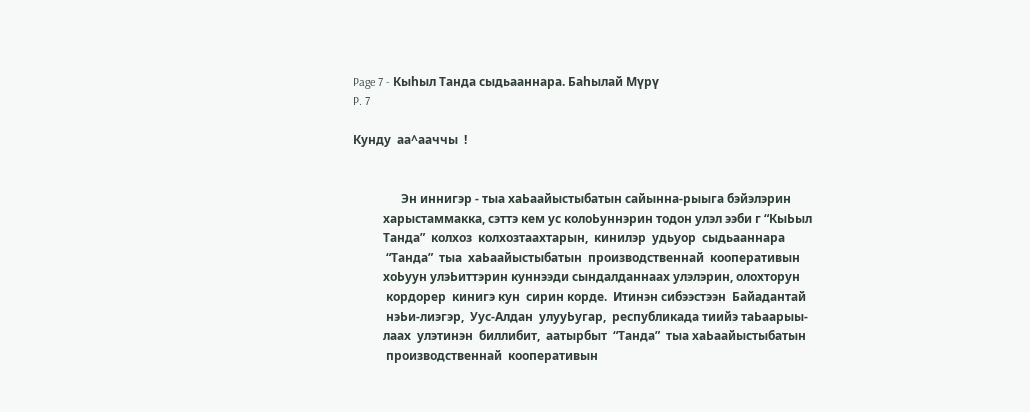Page 7 - Кыһыл Танда сыдьааннара. Баһылай Мүрү
P. 7

Кунду  аа^ааччы  !


                Эн иннигэр - тыа хаЬаайыстыбатын сайынна-рыыга бэйэлэрин
          харыстаммакка, сэттэ кем ус колоЬуннэрин тодон улэл ээби г “КыЬыл
          Танда”  колхоз  колхозтаахтарын,  кинилэр  удьуор  сыдьааннара
           “Танда”  тыа  хаЬаайыстыбатын  производственнай  кооперативын
          хоЬуун улэЬиттэрин куннээди сындалданнаах улэлэрин, олохторун
           кордорер  кинигэ кун  сирин корде.  Итинэн сибээстээн  Байадантай
           нэЬи-лиэгэр,  Уус-Алдан  улууЬугар,  республикада тиийэ таЬаарыы-
          лаах  улэтинэн  биллибит,  аатырбыт  “Танда”  тыа хаЬаайыстыбатын
           производственнай  кооперативын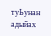туЬунан  адыйах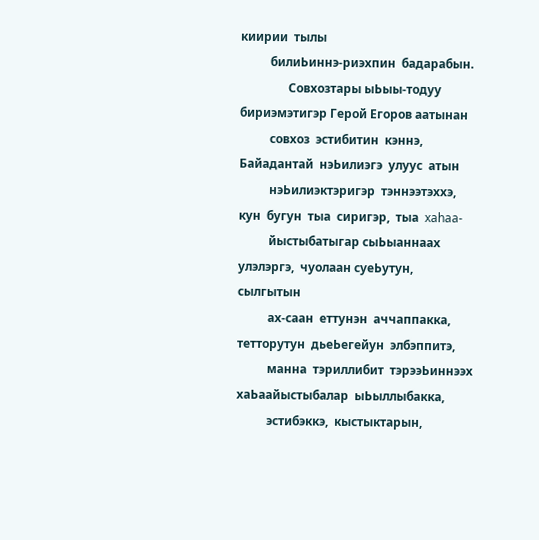киирии  тылы
          билиЬиннэ-риэхпин  бадарабын.
                Совхозтары ыЬыы-тодуу бириэмэтигэр Герой Егоров аатынан
          совхоз  эстибитин  кэннэ,  Байадантай  нэЬилиэгэ  улуус  атын
          нэЬилиэктэригэр  тэннээтэххэ,  кун  бугун  тыа  сиригэр,  тыа  xahaa-
          йыстыбатыгар сыЬыаннаах улэлэргэ,  чуолаан суеЬутун,  сылгытын
          ах-саан  еттунэн  аччаппакка,  тетторутун  дьеЬегейун  элбэппитэ,
          манна  тэриллибит  тэрээЬиннээх  хаЬаайыстыбалар  ыЬыллыбакка,
          эстибэккэ,  кыстыктарын,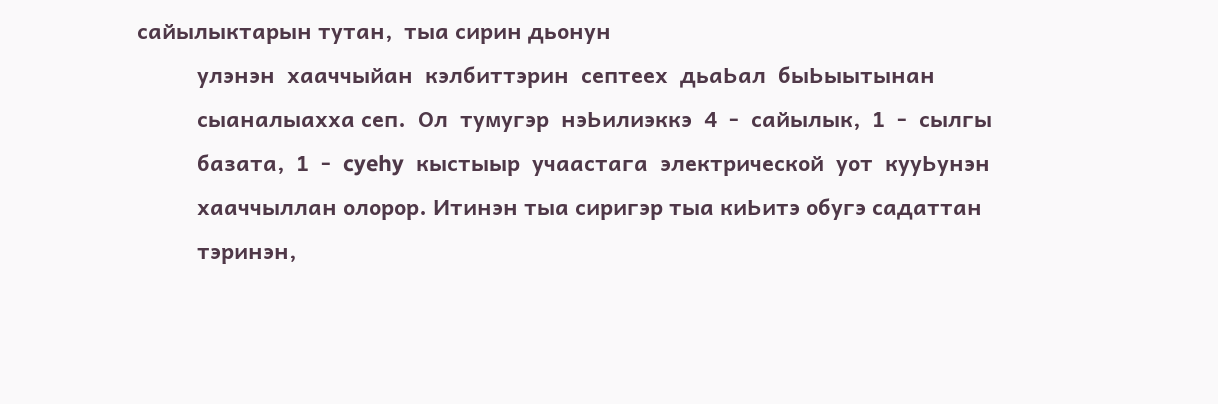сайылыктарын тутан,  тыа сирин дьонун
          улэнэн  хааччыйан  кэлбиттэрин  септеех  дьаЬал  быЬыытынан
          сыаналыахха сеп.  Ол  тумугэр  нэЬилиэккэ  4  -  сайылык,  1  -  сылгы
          базата,  1  -  cyehy  кыстыыр  учаастага  электрической  уот  кууЬунэн
          хааччыллан олорор. Итинэн тыа сиригэр тыа киЬитэ обугэ садаттан
          тэринэн,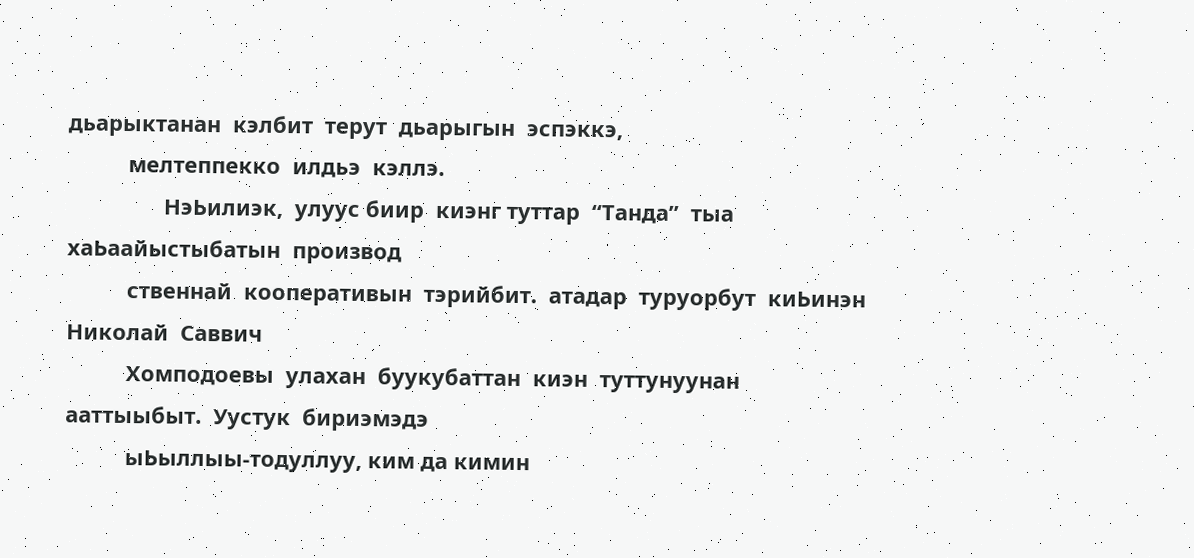дьарыктанан  кэлбит  терут  дьарыгын  эспэккэ,
          мелтеппекко  илдьэ  кэллэ.
                НэЬилиэк,  улуус биир  киэнг туттар  “Танда”  тыа  хаЬаайыстыбатын  производ
          ственнай  кооперативын  тэрийбит.  атадар  туруорбут  киЬинэн  Николай  Саввич
          Хомподоевы  улахан  буукубаттан  киэн  туттунуунан  ааттыыбыт.  Уустук  бириэмэдэ
          ыЬыллыы-тодуллуу, ким да кимин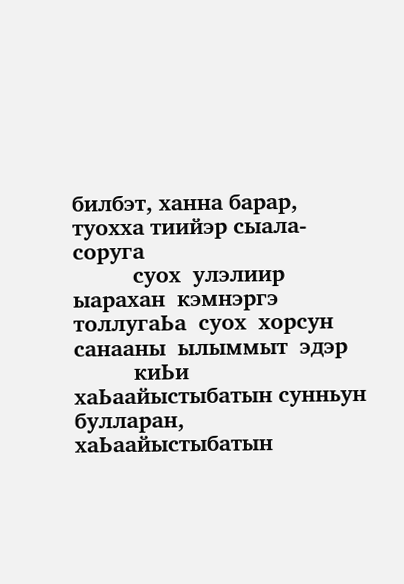билбэт, ханна барар, туохха тиийэр сыала-соруга
          суох  улэлиир  ыарахан  кэмнэргэ  толлугаЬа  суох  хорсун  санааны  ылыммыт  эдэр
          киЬи хаЬаайыстыбатын сунньун булларан, хаЬаайыстыбатын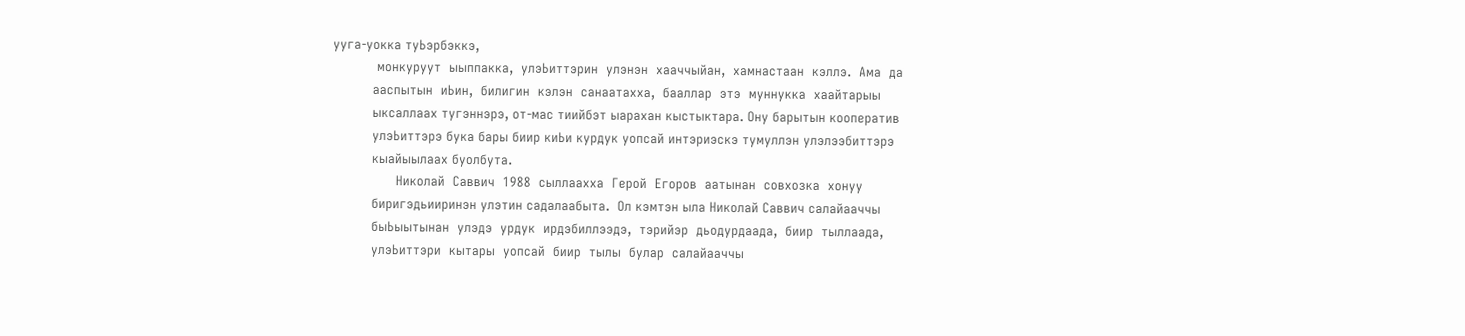ууга-уокка туЬэрбэккэ,
           монкуруут  ыыппакка,  улэЬиттэрин  улэнэн  хааччыйан,  хамнастаан  кэллэ.  Ама  да
          ааспытын  иЬин,  билигин  кэлэн  санаатахха,  бааллар  этэ  муннукка  хаайтарыы
          ыксаллаах тугэннэрэ, от-мас тиийбэт ыарахан кыстыктара. Ону барытын кооператив
          улэЬиттэрэ бука бары биир киЬи курдук уопсай интэриэскэ тумуллэн улэлээбиттэрэ
          кыайыылаах буолбута.
                Николай  Саввич  1988  сыллаахха  Герой  Егоров  аатынан  совхозка  хонуу
          биригэдьииринэн улэтин садалаабыта.  Ол кэмтэн ыла Николай Саввич салайааччы
          быЬыытынан  улэдэ  урдук  ирдэбиллээдэ,  тэрийэр  дьодурдаада,  биир  тыллаада,
          улэЬиттэри  кытары  уопсай  биир  тылы  булар  салайааччы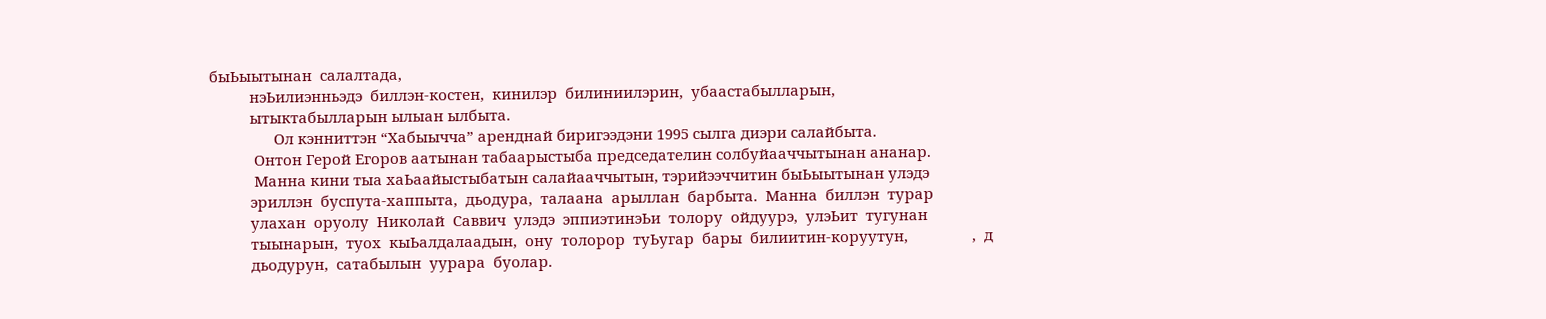быЬыытынан  салалтада,
          нэЬилиэнньэдэ  биллэн-костен,  кинилэр  билиниилэрин,  убаастабылларын,
          ытыктабылларын ылыан ылбыта.
                Ол кэнниттэн “Хабыычча” аренднай биригээдэни 1995 сылга диэри салайбыта.
           Онтон Герой Егоров аатынан табаарыстыба председателин солбуйааччытынан ананар.
           Манна кини тыа хаЬаайыстыбатын салайааччытын, тэрийээччитин быЬыытынан улэдэ
          эриллэн  буспута-хаппыта,  дьодура,  талаана  арыллан  барбыта.  Манна  биллэн  турар
          улахан  оруолу  Николай  Саввич  улэдэ  эппиэтинэЬи  толору  ойдуурэ,  улэЬит  тугунан
          тыынарын,  туох  кыЬалдалаадын,  ону  толорор  туЬугар  бары  билиитин-коруутун,                ,  д
          дьодурун,  сатабылын  уурара  буолар.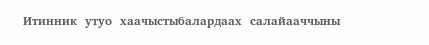Итинник  утуо  хаачыстыбалардаах  салайааччыны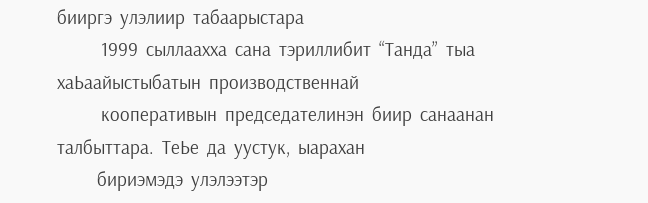бииргэ  улэлиир  табаарыстара
           1999  сыллаахха  сана  тэриллибит  “Танда”  тыа  хаЬаайыстыбатын  производственнай
           кооперативын  председателинэн  биир  санаанан  талбыттара.  ТеЬе  да  уустук,  ыарахан
          бириэмэдэ  улэлээтэр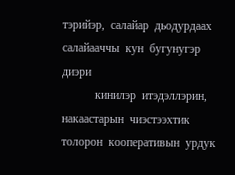тэрийэр,  салайар  дьодурдаах  салайааччы  кун  бугунугэр  диэри
           кинилэр  итэдэллэрин,  накаастарын  чиэстээхтик  толорон  кооперативын  урдук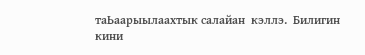таЬаарыылаахтык салайан  кэллэ.  Билигин  кини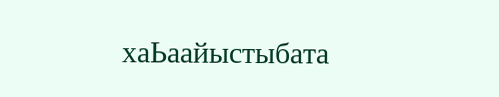хаЬаайыстыбата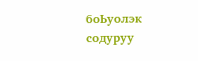боЬуолэк  содуруу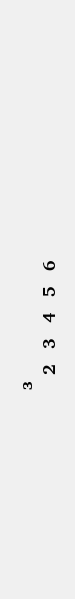з
   2   3   4   5   6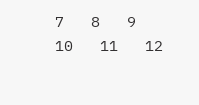7   8   9   10   11   12